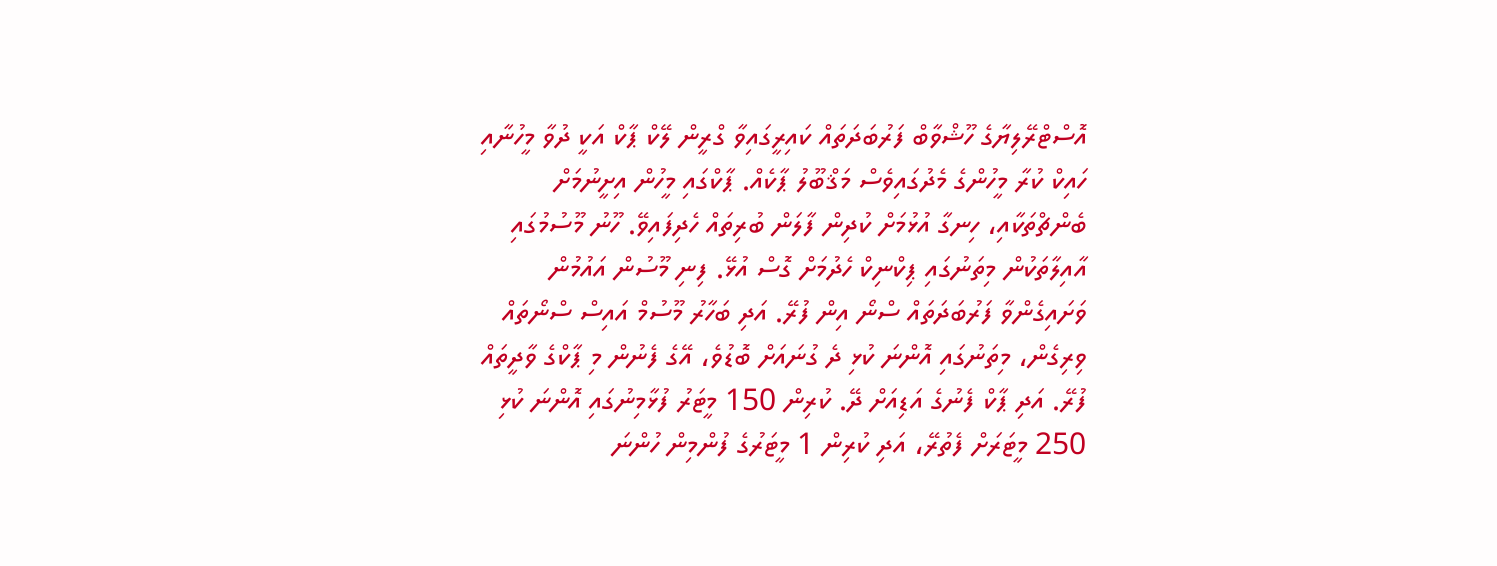އޮސްޓްރޭލިޔާގެ ހޫޝްވާބް ފަރުބަދަތައް ކައިރީގައިވާ ގްރީން ލޭކް ޕާކް އަކީ ދުވާ މީހުނާއި ހައިކް ކުރާ މީހުންގެ މެދުގައިވެސް މަޤްބޫލު ޕާކެއް. ޕާކްގައި މީހުން އިށީނުމަށް ބެންޗްތަކާއި، ހިނގާ އުޅުމަށް ކުދިން ފާލަން ބުރިތައް ހެދިފައިވޭ. ހޫނު މޫސުމުގައި އާއިލާތަކުން މިތަނުގައި ޕިކްނިކް ހެދުމަށް ގޮސް އުޅޭ. ފިނި މޫސުން އައުމުން ވަށައިގެންވާ ފަރުބަދަތައް ސްނޯ އިން ފުރޭ. އަދި ބަހާރު މޫސުމް އައިސް ސްނޯތައް ވިރިގެން، މިތަނުގައި އޮންނަ ކުޅި ދެ ގުނައަށް ބޮޑުވެ، އޭގެ ފެނުން މި ޕާކްގެ ވާދީތައް ފުރޭ. އަދި ޕާކް ފެނުގެ އަޑިއަށް ދޭ. ކުރިން 150 މީޓަރު ފުޅާމިނުގައި އޮންނަ ކުޅި 250 މީޓަރަށް ފެތުރޭ، އަދި ކުރިން 1 މީޓަރުގެ ފުންމިން ހުންނަ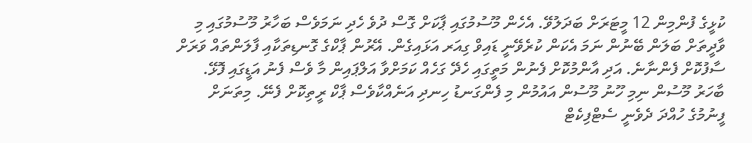ކުޅީގެ ފުންމިން 12 މީޓަރަށް ބަދަލުވޭ. އެހެން މޫސުމުގައި ޕާކަށް ގޮސް ދުވެ ހެދި ނަމަވެސް ބަހާރު މޫސުމުގައި މި ވާދީތަށް ބަލަން ބޭނުން ނަމަ އެކަން ކުރެވޭނީ ޑައިވް ގިއަރ އަޅައިގެން. އޭރުން ޕާކްގެ ގޮނޑިތަކާއި ފާލަންތައް ވަރަށް ސާފުކޮށް ފެންނާނެ. އަދި އާންމުކޮށް ފެނުން މަތީގައި ހެދޭ ގަހެއް ކަމަށްވާ އަލްޕައިން މާ ވެސް ފެނު އަޑީގައި ފޮޅޭ. ބާހަރު މޫސުން ނިމި ހޫނު މޫސުން އައުމުން މި ފެންގަނޑު ހިނދި އަނެއްކާވެސް ޕާކް ރީތިކޮށް ފެނޭ. މިތަނަށް ފީނުމުގެ ހުއްދަ ދެވެނީ ސެޓްފިކެޓް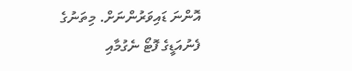އޮންނަ ޑައިވަރުންނަށް. މިތަނުގެ ފެނުއަޑީގެ ފޮޓޯ ނެގުމާއި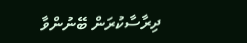ދިރާސާކުރަން ބޭނުންވާ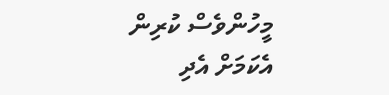މީހުންވެސް ކުރިން އެކަމަށް އެދި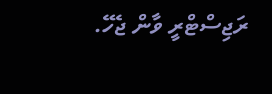ރަޖިސްޓްރީ ވާން ޖެހޭ.